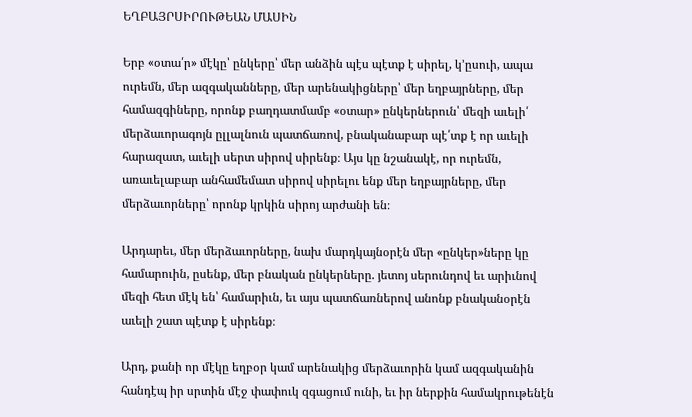ԵՂԲԱՅՐՍԻՐՈՒԹԵԱՆ ՄԱՍԻՆ

Երբ «օտա՛ր» մէկը՝ ընկերը՝ մեր անձին պէս պէտք է սիրել, կ՚ըսուի, ապա ուրեմն, մեր ազգականները, մեր արենակիցները՝ մեր եղբայրները, մեր համազգիները, որոնք բաղդատմամբ «օտար» ընկերներուն՝ մեզի աւելի՛ մերձաւորագոյն ըլլալնուն պատճառով, բնականաբար պէ՛տք է որ աւելի հարազատ, աւելի սերտ սիրով սիրենք։ Այս կը նշանակէ, որ ուրեմն, առաւելաբար անհամեմատ սիրով սիրելու ենք մեր եղբայրները, մեր մերձաւորները՝ որոնք կրկին սիրոյ արժանի են։

Արդարեւ, մեր մերձաւորները, նախ մարդկայնօրէն մեր «ընկեր»ները կը համարուին, ըսենք, մեր բնական ընկերները. յետոյ սերունդով եւ արիւնով մեզի հետ մէկ են՝ համարիւն, եւ այս պատճառներով անոնք բնականօրէն աւելի շատ պէտք է սիրենք։

Արդ, քանի որ մէկը եղբօր կամ արենակից մերձաւորին կամ ազգականին հանդէպ իր սրտին մէջ փափուկ զգացում ունի, եւ իր ներքին համակրութենէն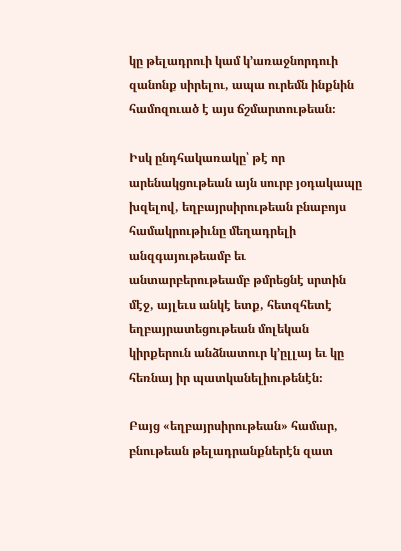կը թելադրուի կամ կ՚առաջնորդուի զանոնք սիրելու, ապա ուրեմն ինքնին համոզուած է այս ճշմարտութեան։

Իսկ ընդհակառակը՝ թէ որ արենակցութեան այն սուրբ յօդակապը խզելով, եղբայրսիրութեան բնաբոյս համակրութիւնը մեղադրելի անզգայութեամբ եւ անտարբերութեամբ թմրեցնէ սրտին մէջ, այլեւս անկէ ետք, հետզհետէ եղբայրատեցութեան մոլեկան կիրքերուն անձնատուր կ՚ըլլայ եւ կը հեռնայ իր պատկանելիութենէն։

Բայց «եղբայրսիրութեան» համար, բնութեան թելադրանքներէն զատ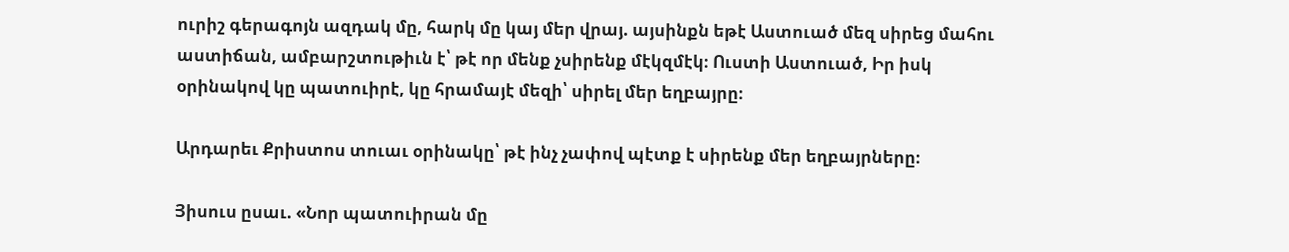ուրիշ գերագոյն ազդակ մը, հարկ մը կայ մեր վրայ. այսինքն եթէ Աստուած մեզ սիրեց մահու աստիճան, ամբարշտութիւն է՝ թէ որ մենք չսիրենք մէկզմէկ։ Ուստի Աստուած, Իր իսկ օրինակով կը պատուիրէ, կը հրամայէ մեզի՝ սիրել մեր եղբայրը։

Արդարեւ Քրիստոս տուաւ օրինակը՝ թէ ինչ չափով պէտք է սիրենք մեր եղբայրները։

Յիսուս ըսաւ. «Նոր պատուիրան մը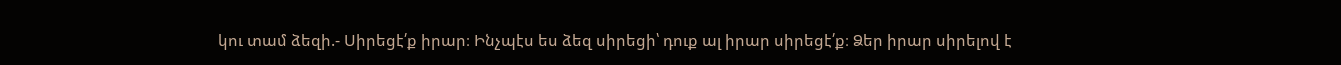կու տամ ձեզի.- Սիրեցէ՛ք իրար։ Ինչպէս ես ձեզ սիրեցի՝ դուք ալ իրար սիրեցէ՛ք։ Ձեր իրար սիրելով է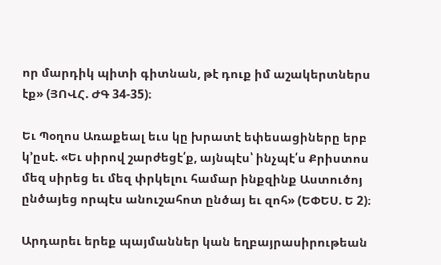որ մարդիկ պիտի գիտնան, թէ դուք իմ աշակերտներս էք» (ՅՈՎՀ. ԺԳ 34-35)։

Եւ Պօղոս Առաքեալ եւս կը խրատէ եփեսացիները երբ կ՚ըսէ. «Եւ սիրով շարժեցէ՛ք, այնպէս՝ ինչպէ՛ս Քրիստոս մեզ սիրեց եւ մեզ փրկելու համար ինքզինք Աստուծոյ ընծայեց որպէս անուշահոտ ընծայ եւ զոհ» (ԵՓԵՍ. Ե 2)։

Արդարեւ երեք պայմաններ կան եղբայրասիրութեան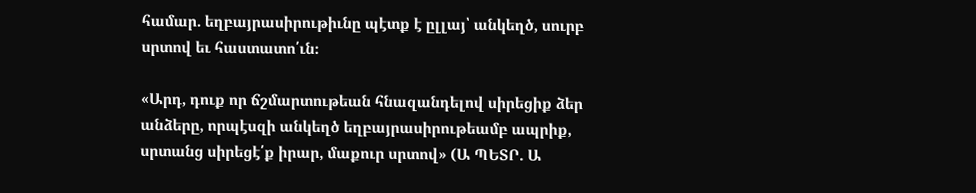համար. եղբայրասիրութիւնը պէտք է ըլլայ՝ անկեղծ, սուրբ սրտով եւ հաստատո՛ւն։

«Արդ, դուք որ ճշմարտութեան հնազանդելով սիրեցիք ձեր անձերը, որպէսզի անկեղծ եղբայրասիրութեամբ ապրիք, սրտանց սիրեցէ՛ք իրար, մաքուր սրտով» (Ա ՊԵՏՐ. Ա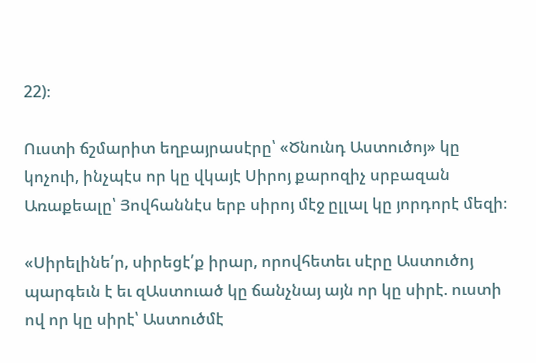22)։

Ուստի ճշմարիտ եղբայրասէրը՝ «Ծնունդ Աստուծոյ» կը կոչուի, ինչպէս որ կը վկայէ Սիրոյ քարոզիչ սրբազան Առաքեալը՝ Յովհաննէս երբ սիրոյ մէջ ըլլալ կը յորդորէ մեզի։

«Սիրելինե՛ր, սիրեցէ՛ք իրար, որովհետեւ սէրը Աստուծոյ պարգեւն է եւ զԱստուած կը ճանչնայ այն որ կը սիրէ. ուստի ով որ կը սիրէ՝ Աստուծմէ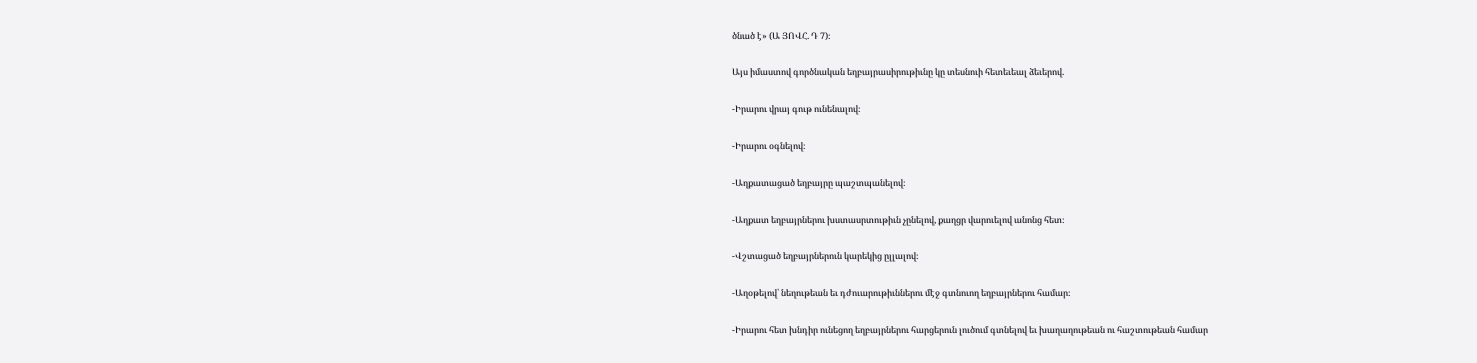ծնած է» (Ա ՅՈՎՀ. Դ 7)։

Այս իմաստով գործնական եղբայրասիրութիւնը կը տեսնուի հետեւեալ ձեւերով.

-Իրարու վրայ գութ ունենալով։

-Իրարու օգնելով։

-Աղքատացած եղբայրը պաշտպանելով։

-Աղքատ եղբայրներու խստասրտութիւն չընելով, քաղցր վարուելով անոնց հետ։

-Վշտացած եղբայրներուն կարեկից ըլլալով։

-Աղօթելով՝ նեղութեան եւ դժուարութիւններու մէջ գտնուող եղբայրներու համար։

-Իրարու հետ խնդիր ունեցող եղբայրներու հարցերուն լուծում գտնելով եւ խաղաղութեան ու հաշտութեան համար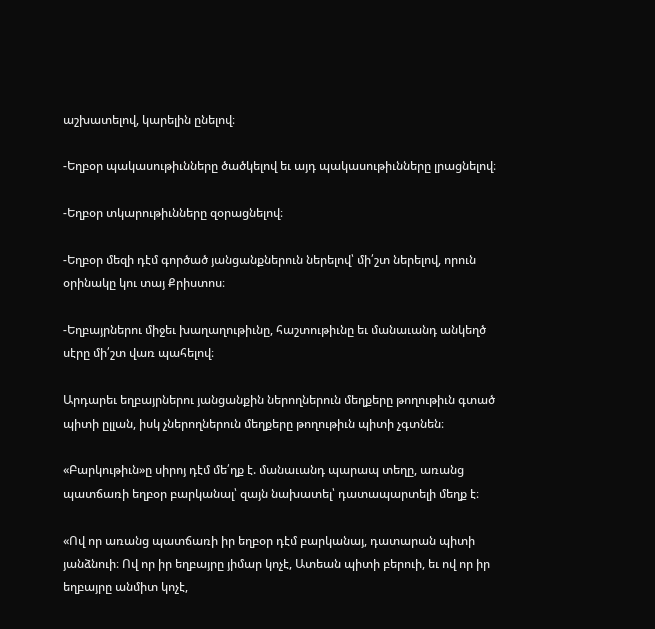աշխատելով, կարելին ընելով։

-Եղբօր պակասութիւնները ծածկելով եւ այդ պակասութիւնները լրացնելով։

-Եղբօր տկարութիւնները զօրացնելով։

-Եղբօր մեզի դէմ գործած յանցանքներուն ներելով՝ մի՛շտ ներելով, որուն օրինակը կու տայ Քրիստոս։

-Եղբայրներու միջեւ խաղաղութիւնը, հաշտութիւնը եւ մանաւանդ անկեղծ սէրը մի՛շտ վառ պահելով։

Արդարեւ եղբայրներու յանցանքին ներողներուն մեղքերը թողութիւն գտած պիտի ըլլան, իսկ չներողներուն մեղքերը թողութիւն պիտի չգտնեն։

«Բարկութիւն»ը սիրոյ դէմ մե՛ղք է. մանաւանդ պարապ տեղը, առանց պատճառի եղբօր բարկանալ՝ զայն նախատել՝ դատապարտելի մեղք է։

«Ով որ առանց պատճառի իր եղբօր դէմ բարկանայ, դատարան պիտի յանձնուի։ Ով որ իր եղբայրը յիմար կոչէ, Ատեան պիտի բերուի, եւ ով որ իր եղբայրը անմիտ կոչէ,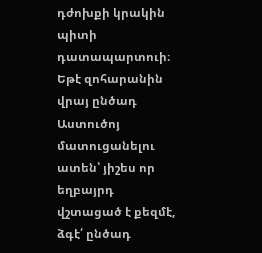դժոխքի կրակին պիտի դատապարտուի։ Եթէ զոհարանին վրայ ընծադ Աստուծոյ մատուցանելու ատեն՝ յիշես որ եղբայրդ վշտացած է քեզմէ,  ձգէ՛ ընծադ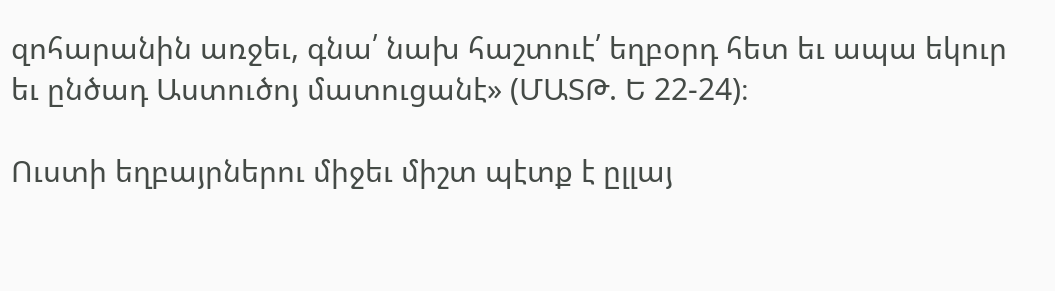զոհարանին առջեւ, գնա՛ նախ հաշտուէ՛ եղբօրդ հետ եւ ապա եկուր եւ ընծադ Աստուծոյ մատուցանէ» (ՄԱՏԹ. Ե 22-24)։

Ուստի եղբայրներու միջեւ միշտ պէտք է ըլլայ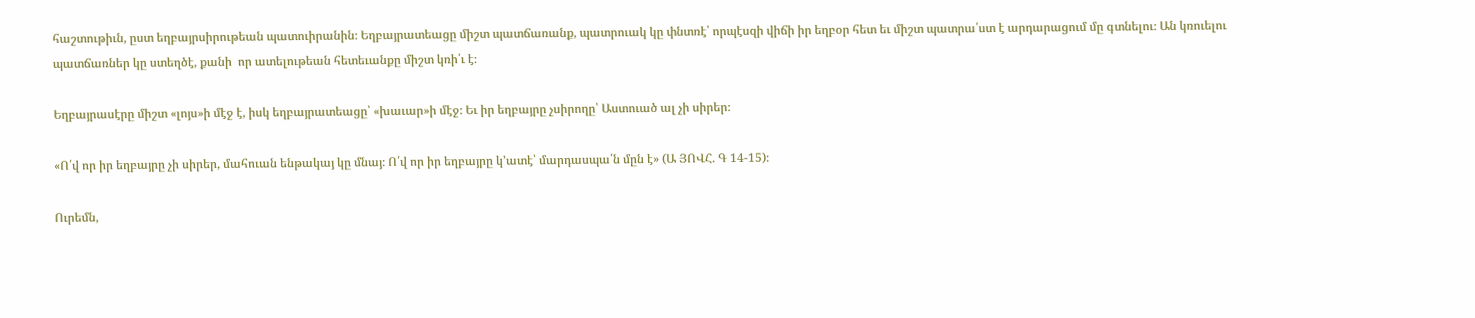հաշտութիւն, ըստ եղբայրսիրութեան պատուիրանին։ Եղբայրատեացը միշտ պատճառանք, պատրուակ կը փնտռէ՝ որպէսզի վիճի իր եղբօր հետ եւ միշտ պատրա՛ստ է արդարացում մը գտնելու։ Ան կռուելու պատճառներ կը ստեղծէ, քանի  որ ատելութեան հետեւանքը միշտ կռի՛ւ է։

Եղբայրասէրը միշտ «լոյս»ի մէջ է, իսկ եղբայրատեացը՝ «խաւար»ի մէջ։ Եւ իր եղբայրը չսիրողը՝ Աստուած ալ չի սիրեր։

«Ո՛վ որ իր եղբայրը չի սիրեր, մահուան ենթակայ կը մնայ։ Ո՛վ որ իր եղբայրը կ՚ատէ՝ մարդասպա՛ն մըն է» (Ա ՅՈՎՀ. Գ 14-15)։

Ուրեմն,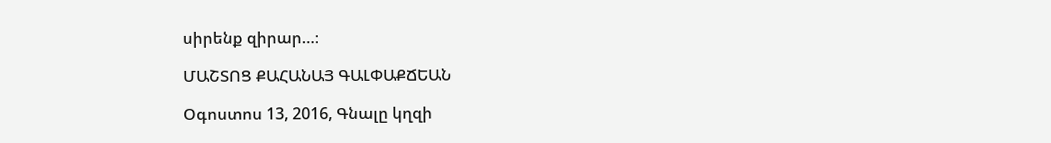սիրենք զիրար…։

ՄԱՇՏՈՑ ՔԱՀԱՆԱՅ ԳԱԼՓԱՔՃԵԱՆ

Օգոստոս 13, 2016, Գնալը կղզի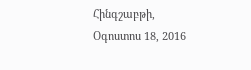Հինգշաբթի, Օգոստոս 18, 2016